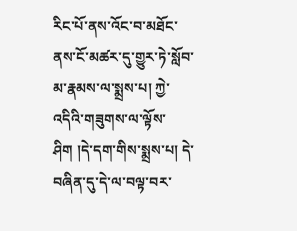རིང་པོ་ནས་འོང་བ་མཐོང་ནས་ངོ་མཚར་དུ་གྱུར་ཏེ་སློབ་མ་རྣམས་ལ་སྨྲས་པ། ཀྱེ་འདིའི་གཟུགས་ལ་ལྟོས་ཤིག །དེ་དག་གིས་སྨྲས་པ། དེ་བཞིན་དུ་དེ་ལ་བལྟ་བར་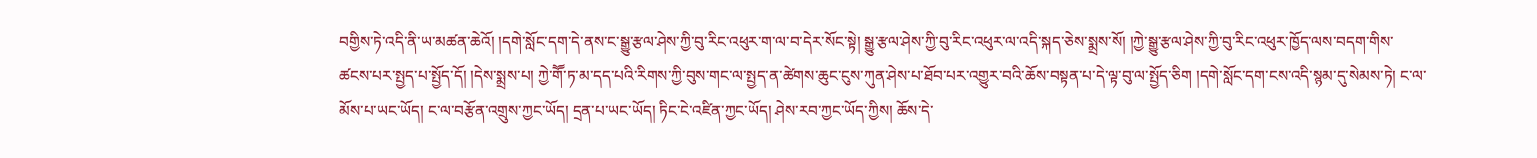བགྱིས་ཏེ་འདི་ནི་ཡ་མཚན་ཆེའོ། །དགེ་སློང་དག་དེ་ནས་ང་སྒྱུ་རྩལ་ཤེས་ཀྱི་བུ་རིང་འཕུར་ག་ལ་བ་དེར་སོང་སྟེ། སྒྱུ་རྩལ་ཤེས་ཀྱི་བུ་རིང་འཕུར་ལ་འདི་སྐད་ཅེས་སྨྲས་སོ། །ཀྱེ་སྒྱུ་རྩལ་ཤེས་ཀྱི་བུ་རིང་འཕུར་ཁྱོད་ལས་བདག་གིས་ཚངས་པར་སྤྱད་པ་སྤྱོད་དོ། །དེས་སྨྲས་པ། ཀྱེ་གཽ་ཏ་མ་དད་པའི་རིགས་ཀྱི་བུས་གང་ལ་སྤྱད་ན་ཚེགས་ཆུང་ངུས་ཀུན་ཤེས་པ་ཐོབ་པར་འགྱུར་བའི་ཆོས་བསྟན་པ་དེ་ལྟ་བུ་ལ་སྤྱོད་ཅིག །དགེ་སློང་དག་ངས་འདི་སྙམ་དུ་སེམས་ཏེ། ང་ལ་མོས་པ་ཡང་ཡོད། ང་ལ་བརྩོན་འགྲུས་ཀྱང་ཡོད། དྲན་པ་ཡང་ཡོད། ཏིང་ངེ་འཛིན་ཀྱང་ཡོད། ཤེས་རབ་ཀྱང་ཡོད་ཀྱིས། ཆོས་དེ་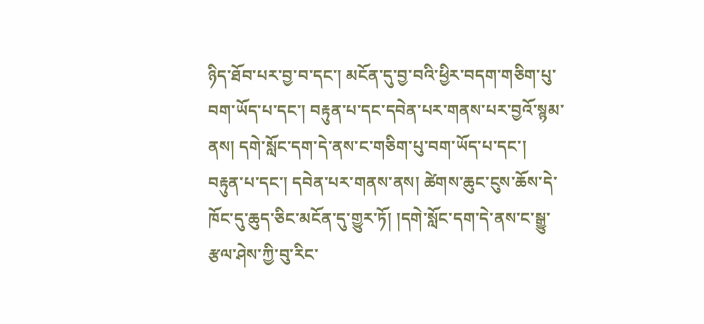ཉིད་ཐོབ་པར་བྱ་བ་དང་། མངོན་དུ་བྱ་བའི་ཕྱིར་བདག་གཅིག་པུ་བག་ཡོད་པ་དང་། བརྟུན་པ་དང་དབེན་པར་གནས་པར་བྱའོ་སྙམ་ནས། དགེ་སློང་དག་དེ་ནས་ང་གཅིག་པུ་བག་ཡོད་པ་དང་། བརྟུན་པ་དང་། དབེན་པར་གནས་ནས། ཚེགས་ཆུང་ངུས་ཆོས་དེ་ཁོང་དུ་ཆུད་ཅིང་མངོན་དུ་གྱུར་ཏོ། །དགེ་སློང་དག་དེ་ནས་ང་སྒྱུ་རྩལ་ཤེས་ཀྱི་བུ་རིང་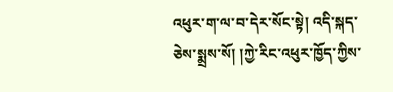འཕུར་ག་ལ་བ་དེར་སོང་སྟེ། འདི་སྐད་ཅེས་སྨྲས་སོ། །ཀྱེ་རིང་འཕུར་ཁྱོད་ཀྱིས་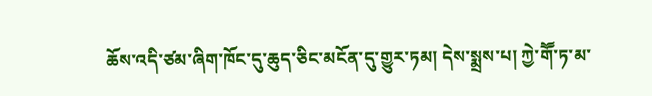ཆོས་འདི་ཙམ་ཞིག་ཁོང་དུ་ཆུད་ཅིང་མངོན་དུ་གྱུར་ཏམ། དེས་སྨྲས་པ། ཀྱེ་གཽ་ཏ་མ་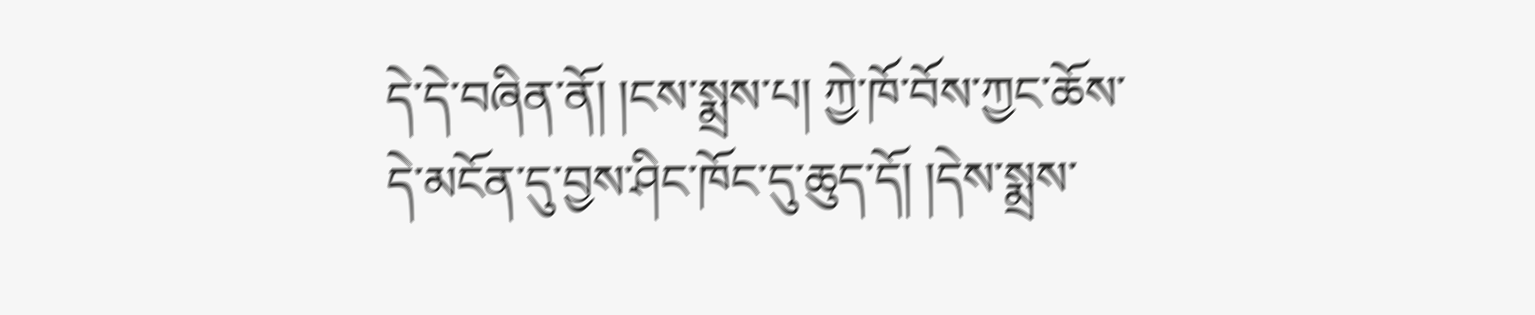དེ་དེ་བཞིན་ནོ། །ངས་སྨྲས་པ། ཀྱེ་ཁོ་བོས་ཀྱང་ཆོས་དེ་མངོན་དུ་བྱས་ཤིང་ཁོང་དུ་ཆུད་དོ། །དེས་སྨྲས་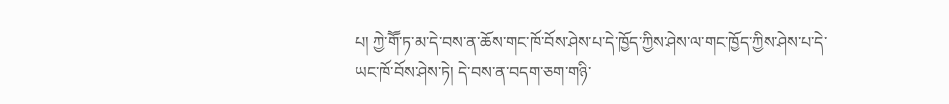པ། ཀྱེ་གཽ་ཏ་མ་དེ་བས་ན་ཆོས་གང་ཁོ་བོས་ཤེས་པ་དེ་ཁྱོད་ཀྱིས་ཤེས་ལ་གང་ཁྱོད་ཀྱིས་ཤེས་པ་དེ་ཡང་ཁོ་བོས་ཤེས་ཏེ། དེ་བས་ན་བདག་ཅག་གཉི་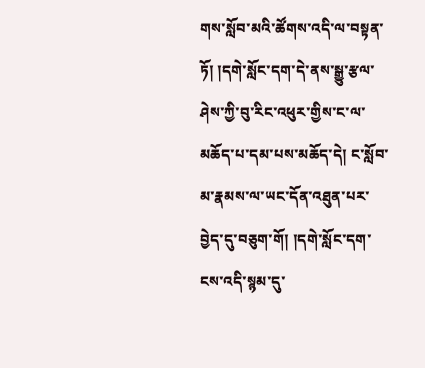གས་སློབ་མའི་ཚོགས་འདི་ལ་བསྟན་ཏོ། །དགེ་སློང་དག་དེ་ནས་སྒྱུ་རྩལ་ཤེས་ཀྱི་བུ་རིང་འཕུར་གྱིས་ང་ལ་མཆོད་པ་དམ་པས་མཆོད་དེ། ང་སློབ་མ་རྣམས་ལ་ཡང་དོན་འཐུན་པར་བྱེད་དུ་བཅུག་གོ། །དགེ་སློང་དག་ངས་འདི་སྙམ་དུ་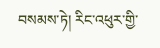བསམས་ཏེ། རིང་འཕུར་གྱི་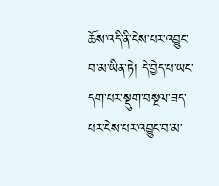ཆོས་འདི་ནི་ངེས་པར་འབྱུང་བ་མ་ཡིན་ཏེ། དེ་བྱེད་པ་ཡང་དག་པར་སྡུག་བསྔལ་ཟད་པར་ངེས་པར་འབྱུང་བ་མ་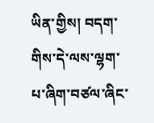ཡིན་གྱིས། བདག་གིས་དེ་ལས་ལྷག་པ་ཞིག་བཙལ་ཞིང་